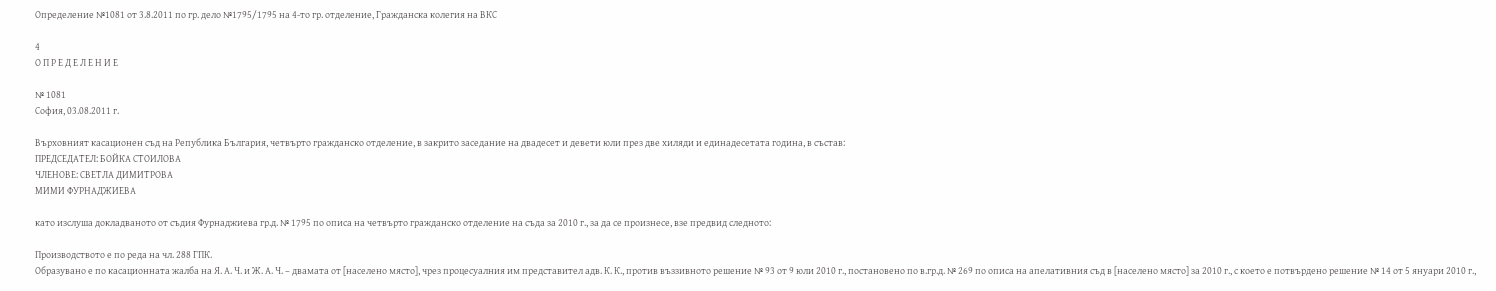Определение №1081 от 3.8.2011 по гр. дело №1795/1795 на 4-то гр. отделение, Гражданска колегия на ВКС

4
О П Р Е Д Е Л Е Н И Е

№ 1081
София, 03.08.2011 г.

Върховният касационен съд на Република България, четвърто гражданско отделение, в закрито заседание на двадесет и девети юли през две хиляди и единадесетата година, в състав:
ПРЕДСЕДАТЕЛ: БОЙКА СТОИЛОВА
ЧЛЕНОВЕ: СВЕТЛА ДИМИТРОВА
МИМИ ФУРНАДЖИЕВА

като изслуша докладваното от съдия Фурнаджиева гр.д. № 1795 по описа на четвърто гражданско отделение на съда за 2010 г., за да се произнесе, взе предвид следното:

Производството е по реда на чл. 288 ГПК.
Образувано е по касационната жалба на Я. А. Ч. и Ж. А. Ч. – двамата от [населено място], чрез процесуалния им представител адв. К. К., против въззивното решение № 93 от 9 юли 2010 г., постановено по в.гр.д. № 269 по описа на апелативния съд в [населено място] за 2010 г., с което е потвърдено решение № 14 от 5 януари 2010 г.,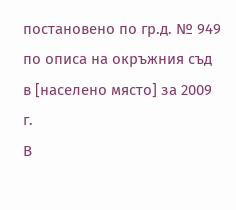постановено по гр.д. № 949 по описа на окръжния съд в [населено място] за 2009 г.
В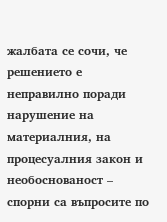жалбата се сочи, че решението е неправилно поради нарушение на материалния, на процесуалния закон и необоснованост – спорни са въпросите по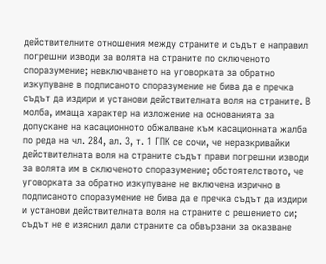действителните отношения между страните и съдът е направил погрешни изводи за волята на страните по сключеното споразумение; невключването на уговорката за обратно изкупуване в подписаното споразумение не бива да е пречка съдът да издири и установи действителната воля на страните. В молба, имаща характер на изложение на основанията за допускане на касационното обжалване към касационната жалба по реда на чл. 284, ал. 3, т. 1 ГПК се сочи, че неразкривайки действителната воля на страните съдът прави погрешни изводи за волята им в сключеното споразумение; обстоятелството, че уговорката за обратно изкупуване не включена изрично в подписаното споразумение не бива да е пречка съдът да издири и установи действителната воля на страните с решението си; съдът не е изяснил дали страните са обвързани за оказване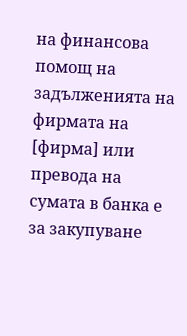на финансова помощ на задълженията на фирмата на [фирма] или превода на сумата в банка е за закупуване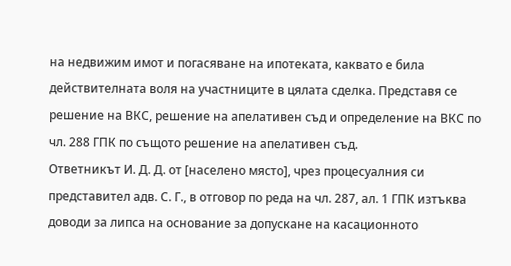на недвижим имот и погасяване на ипотеката, каквато е била действителната воля на участниците в цялата сделка. Представя се решение на ВКС, решение на апелативен съд и определение на ВКС по чл. 288 ГПК по същото решение на апелативен съд.
Ответникът И. Д. Д. от [населено място], чрез процесуалния си представител адв. С. Г., в отговор по реда на чл. 287, ал. 1 ГПК изтъква доводи за липса на основание за допускане на касационното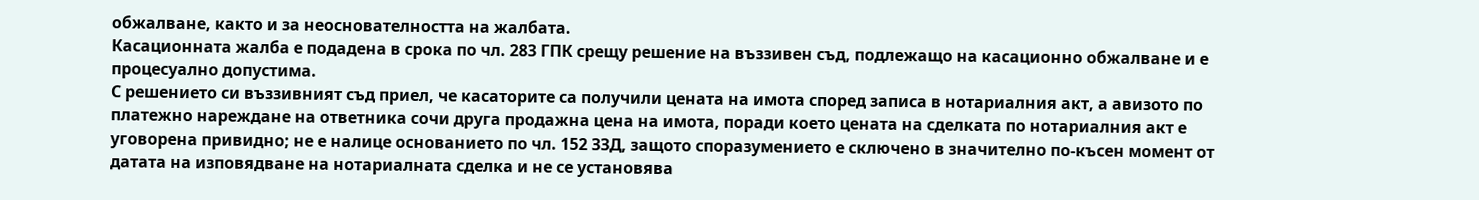обжалване, както и за неоснователността на жалбата.
Касационната жалба е подадена в срока по чл. 283 ГПК срещу решение на въззивен съд, подлежащо на касационно обжалване и е процесуално допустима.
С решението си въззивният съд приел, че касаторите са получили цената на имота според записа в нотариалния акт, а авизото по платежно нареждане на ответника сочи друга продажна цена на имота, поради което цената на сделката по нотариалния акт е уговорена привидно; не е налице основанието по чл. 152 ЗЗД, защото споразумението е сключено в значително по-късен момент от датата на изповядване на нотариалната сделка и не се установява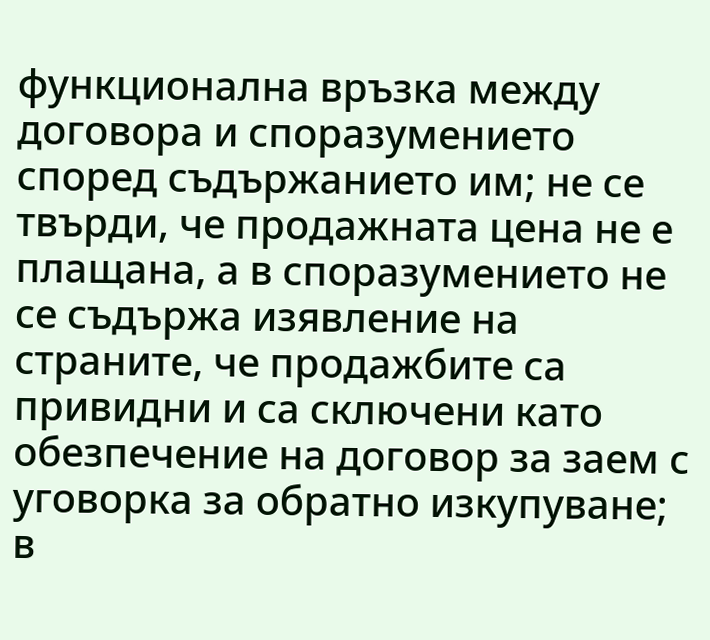функционална връзка между договора и споразумението според съдържанието им; не се твърди, че продажната цена не е плащана, а в споразумението не се съдържа изявление на страните, че продажбите са привидни и са сключени като обезпечение на договор за заем с уговорка за обратно изкупуване; в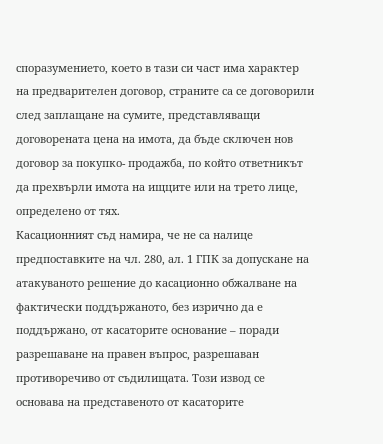споразумението, което в тази си част има характер на предварителен договор, страните са се договорили след заплащане на сумите, представляващи договорената цена на имота, да бъде сключен нов договор за покупко- продажба, по който ответникът да прехвърли имота на ищците или на трето лице, определено от тях.
Касационният съд намира, че не са налице предпоставките на чл. 280, ал. 1 ГПК за допускане на атакуваното решение до касационно обжалване на фактически поддържаното, без изрично да е поддържано, от касаторите основание – поради разрешаване на правен въпрос, разрешаван противоречиво от съдилищата. Този извод се основава на представеното от касаторите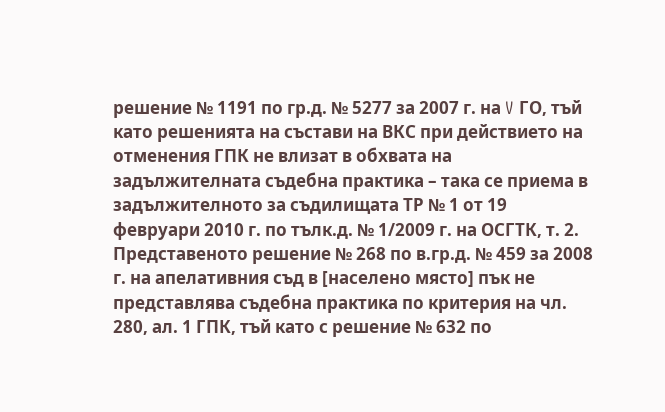решение № 1191 по гр.д. № 5277 за 2007 г. на V ГО, тъй като решенията на състави на ВКС при действието на отменения ГПК не влизат в обхвата на задължителната съдебна практика – така се приема в задължителното за съдилищата ТР № 1 от 19 февруари 2010 г. по тълк.д. № 1/2009 г. на ОСГТК, т. 2. Представеното решение № 268 по в.гр.д. № 459 за 2008 г. на апелативния съд в [населено място] пък не представлява съдебна практика по критерия на чл. 280, ал. 1 ГПК, тъй като с решение № 632 по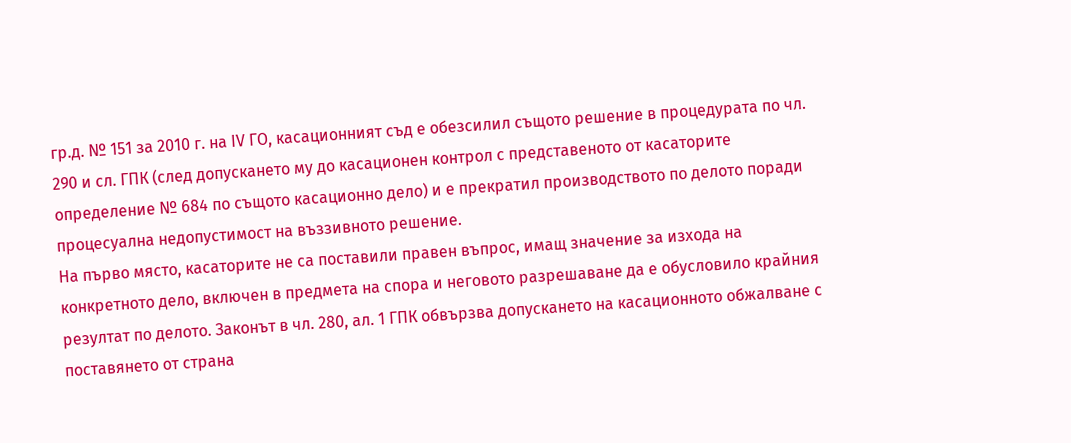гр.д. № 151 за 2010 г. на ІV ГО, касационният съд е обезсилил същото решение в процедурата по чл. 290 и сл. ГПК (след допускането му до касационен контрол с представеното от касаторите определение № 684 по същото касационно дело) и е прекратил производството по делото поради процесуална недопустимост на въззивното решение.
На първо място, касаторите не са поставили правен въпрос, имащ значение за изхода на конкретното дело, включен в предмета на спора и неговото разрешаване да е обусловило крайния резултат по делото. Законът в чл. 280, ал. 1 ГПК обвързва допускането на касационното обжалване с поставянето от страна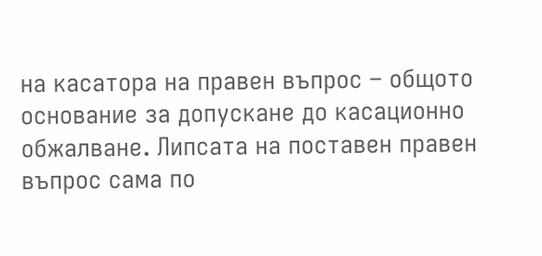на касатора на правен въпрос – общото основание за допускане до касационно обжалване. Липсата на поставен правен въпрос сама по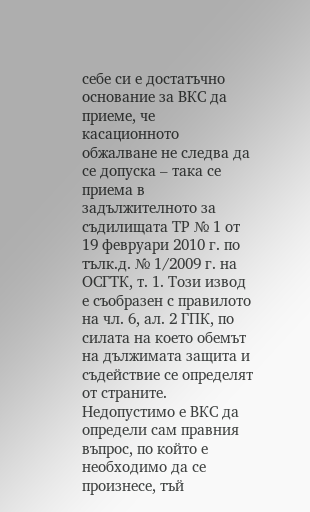себе си е достатъчно основание за ВКС да приеме, че касационното обжалване не следва да се допуска – така се приема в задължителното за съдилищата ТР № 1 от 19 февруари 2010 г. по тълк.д. № 1/2009 г. на ОСГТК, т. 1. Този извод е съобразен с правилото на чл. 6, ал. 2 ГПК, по силата на което обемът на дължимата защита и съдействие се определят от страните. Недопустимо е ВКС да определи сам правния въпрос, по който е необходимо да се произнесе, тъй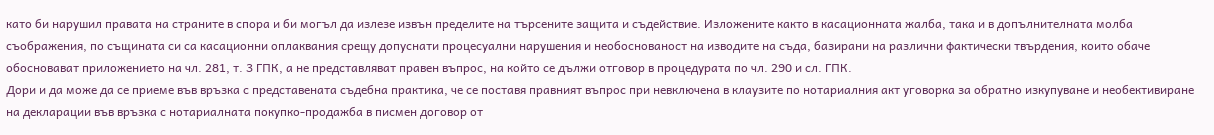като би нарушил правата на страните в спора и би могъл да излезе извън пределите на търсените защита и съдействие. Изложените както в касационната жалба, така и в допълнителната молба съображения, по същината си са касационни оплаквания срещу допуснати процесуални нарушения и необоснованост на изводите на съда, базирани на различни фактически твърдения, които обаче обосновават приложението на чл. 281, т. 3 ГПК, а не представляват правен въпрос, на който се дължи отговор в процедурата по чл. 290 и сл. ГПК.
Дори и да може да се приеме във връзка с представената съдебна практика, че се поставя правният въпрос при невключена в клаузите по нотариалния акт уговорка за обратно изкупуване и необективиране на декларации във връзка с нотариалната покупко-продажба в писмен договор от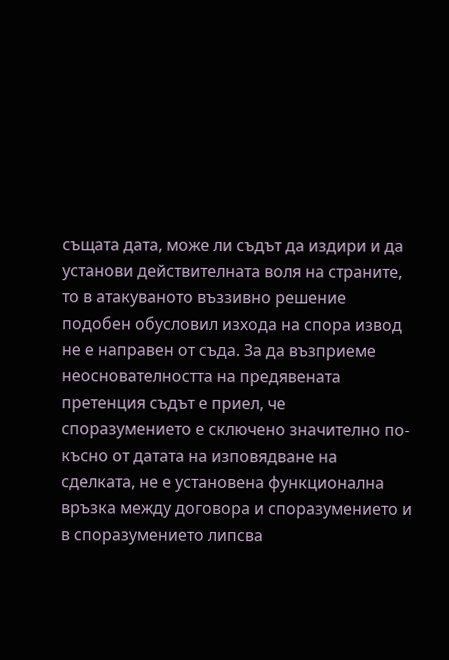същата дата, може ли съдът да издири и да установи действителната воля на страните, то в атакуваното въззивно решение подобен обусловил изхода на спора извод не е направен от съда. За да възприеме неоснователността на предявената претенция съдът е приел, че споразумението е сключено значително по-късно от датата на изповядване на сделката, не е установена функционална връзка между договора и споразумението и в споразумението липсва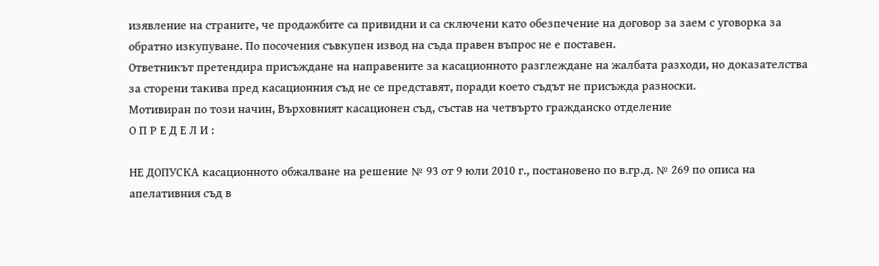изявление на страните, че продажбите са привидни и са сключени като обезпечение на договор за заем с уговорка за обратно изкупуване. По посочения съвкупен извод на съда правен въпрос не е поставен.
Ответникът претендира присъждане на направените за касационното разглеждане на жалбата разходи, но доказателства за сторени такива пред касационния съд не се представят, поради което съдът не присъжда разноски.
Мотивиран по този начин, Върховният касационен съд, състав на четвърто гражданско отделение
О П Р Е Д Е Л И :

НЕ ДОПУСКА касационното обжалване на решение № 93 от 9 юли 2010 г., постановено по в.гр.д. № 269 по описа на апелативния съд в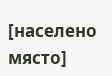[населено място]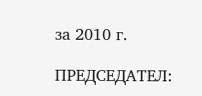за 2010 г.

ПРЕДСЕДАТЕЛ: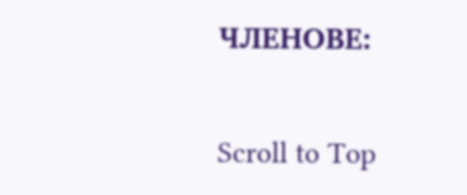ЧЛЕНОВЕ:

Scroll to Top